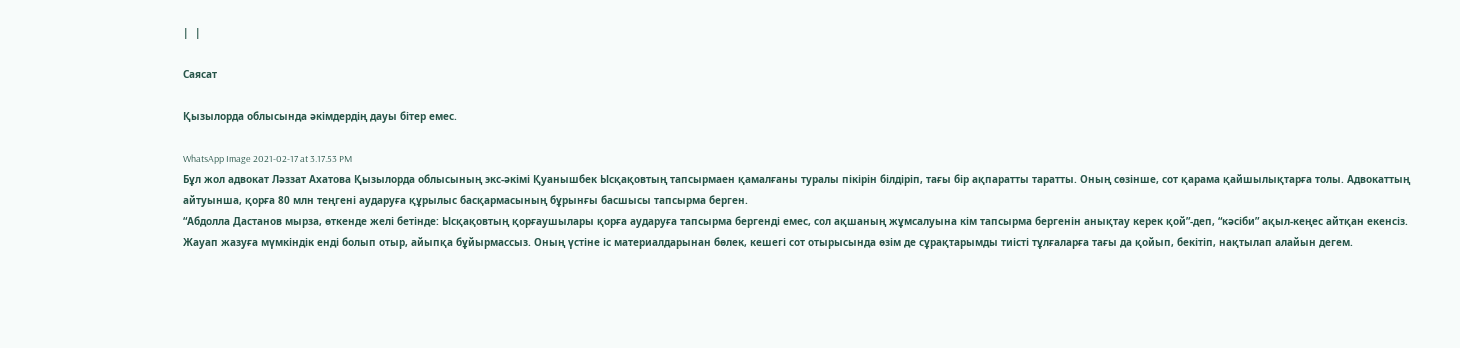|  |

Саясат

Қызылорда облысында әкімдердің дауы бітер емес.

WhatsApp Image 2021-02-17 at 3.17.53 PM
Бұл жол адвокат Ләззат Ахатова Қызылорда облысының экс-әкімі Қуанышбек Ысқақовтың тапсырмаен қамалғаны туралы пікірін білдіріп, тағы бір ақпаратты таратты. Оның сөзінше, сот қарама қайшылықтарға толы. Адвокаттың айтуынша, қорға 80 млн теңгені аударуға құрылыс басқармасының бұрынғы басшысы тапсырма берген.
“Абдолла Дастанов мырза, өткенде желі бетінде: Ысқақовтың қорғаушылары қорға аударуға тапсырма бергенді емес, сол ақшаның жұмсалуына кім тапсырма бергенін анықтау керек қой”-деп, “кәсіби” ақыл-кеңес айтқан екенсіз. Жауап жазуға мүмкіндік енді болып отыр, айыпқа бұйырмассыз. Оның үстіне іс материалдарынан бөлек, кешегі сот отырысында өзім де сұрақтарымды тиісті тұлғаларға тағы да қойып, бекітіп, нақтылап алайын дегем.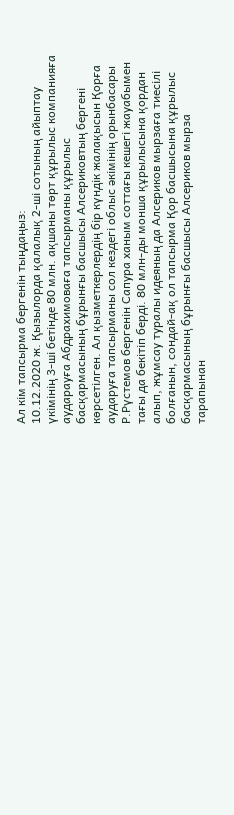Ал кім тапсырма бергенін тыңдаңыз:
10.12.2020 ж. Қызылорда қалалық 2-ші сотының айыптау үкімінің 3-ші бетінде 80 млн. ақшаны төрт құрылыс компанияға аударауға Абдрахимоваға тапсырманы құрылыс басқармасының бұрынғы басшысы Алсериковтың бергені көрсетілген. Ал қызметкерлердің бір күндік жалақысын Қорға аударуға тапсырманы сол кездегі облыс әкімінің орынбасары Р.Рүстемов бергенін Сапура ханым соттағы кешегі жауабымен тағы да бекітіп берді. 80 млн-ды монша құрылысына қордан алып, жұмсау туралы идеяның да Алсериков мырзаға тиесілі болғанын, сондай-ақ ол тапсырма Қор басшысына құрылыс басқармасының бұрынғы басшысы Алсериков мырза тарапынан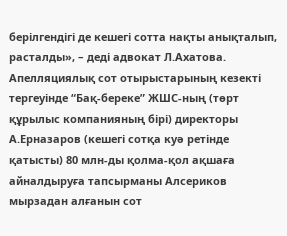берілгендігі де кешегі сотта нақты анықталып, расталды», – деді адвокат Л.Ахатова.
Апелляциялық сот отырыстарының кезекті тергеуінде “Бақ-береке” ЖШС-ның (төрт құрылыс компанияның бірі) директоры А.Ерназаров (кешегі сотқа куә ретінде қатысты) 80 млн-ды қолма-қол ақшаға айналдыруға тапсырманы Алсериков мырзадан алғанын сот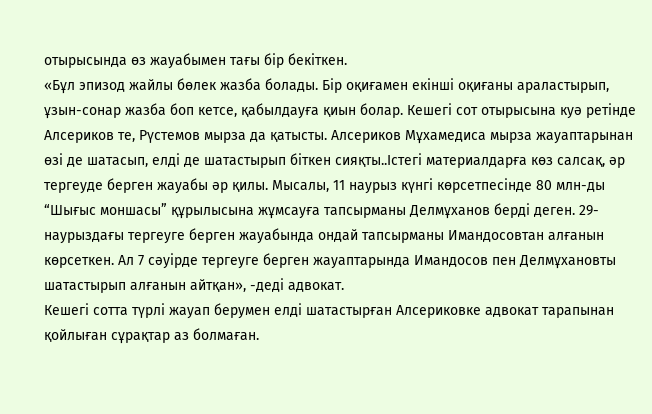отырысында өз жауабымен тағы бір бекіткен.
«Бұл эпизод жайлы бөлек жазба болады. Бір оқиғамен екінші оқиғаны араластырып, ұзын-сонар жазба боп кетсе, қабылдауға қиын болар. Кешегі сот отырысына куә ретінде Алсериков те, Рүстемов мырза да қатысты. Алсериков Мұхамедиса мырза жауаптарынан өзі де шатасып, елді де шатастырып біткен сияқты..Істегі материалдарға көз салсақ, әр тергеуде берген жауабы әр қилы. Мысалы, 11 наурыз күнгі көрсетпесінде 80 млн-ды “Шығыс моншасы” құрылысына жұмсауға тапсырманы Делмұханов берді деген. 29-наурыздағы тергеуге берген жауабында ондай тапсырманы Имандосовтан алғанын көрсеткен. Ал 7 сәуірде тергеуге берген жауаптарында Имандосов пен Делмұхановты шатастырып алғанын айтқан», -деді адвокат.
Кешегі сотта түрлі жауап берумен елді шатастырған Алсериковке адвокат тарапынан қойлыған сұрақтар аз болмаған.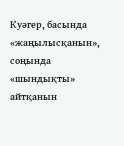Куәгер, басында «жаңылысқанын», соңында «шындықты» айтқанын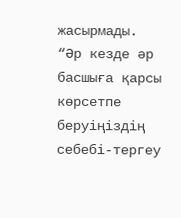жасырмады.
“Әр кезде әр басшыға қарсы көрсетпе беруіңіздің себебі-тергеу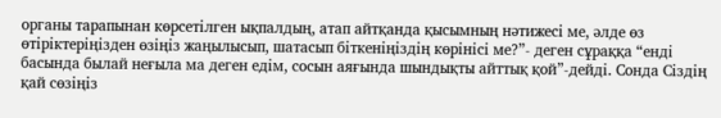органы тарапынан көрсетілген ықпалдың, атап айтқанда қысымның нәтижесі ме, әлде өз өтіріктеріңізден өзіңіз жаңылысып, шатасып біткеніңіздің көрінісі ме?”- деген сұраққа “енді басында былай неғыла ма деген едім, сосын аяғында шындықты айттық қой”-дейді. Сонда Сіздің қай сөзіңіз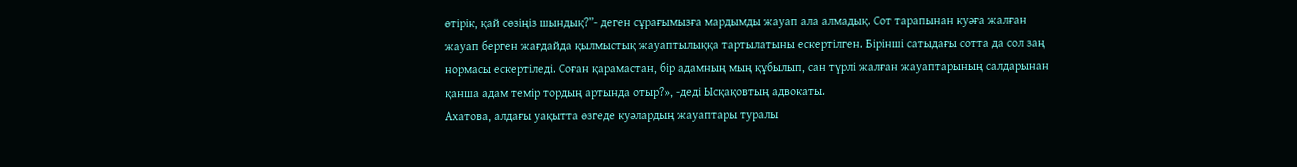өтірік, қай сөзіңіз шындық?”- деген сұрағымызға мардымды жауап ала алмадық. Сот тарапынан куәға жалған жауап берген жағдайда қылмыстық жауаптылыққа тартылатыны ескертілген. Бірінші сатыдағы сотта да сол заң нормасы ескертіледі. Соған қарамастан, бір адамның мың құбылып, сан түрлі жалған жауаптарының салдарынан қанша адам темір тордың артында отыр?», -деді Ысқақовтың адвокаты.
Ахатова, алдағы уақытта өзгеде куәлардың жауаптары туралы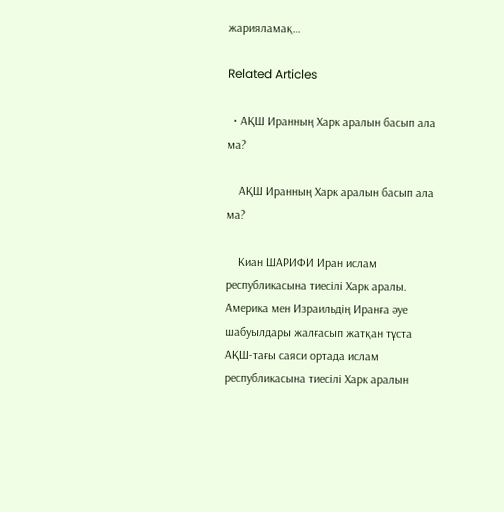жарияламақ…

Related Articles

  • АҚШ Иранның Харк аралын басып ала ма?

    АҚШ Иранның Харк аралын басып ала ма?

    Киан ШАРИФИ Иран ислам республикасына тиесілі Харк аралы. Америка мен Израильдің Иранға әуе шабуылдары жалғасып жатқан тұста АҚШ-тағы саяси ортада ислам республикасына тиесілі Харк аралын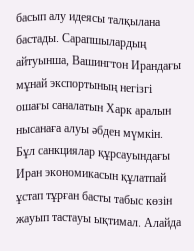басып алу идеясы талқылана бастады. Сарапшылардың айтуынша, Вашингтон Ирандағы мұнай экспортының негізгі ошағы саналатын Харк аралын нысанаға алуы әбден мүмкін. Бұл санкциялар құрсауындағы Иран экономикасын құлатпай ұстап тұрған басты табыс көзін жауып тастауы ықтимал. Алайда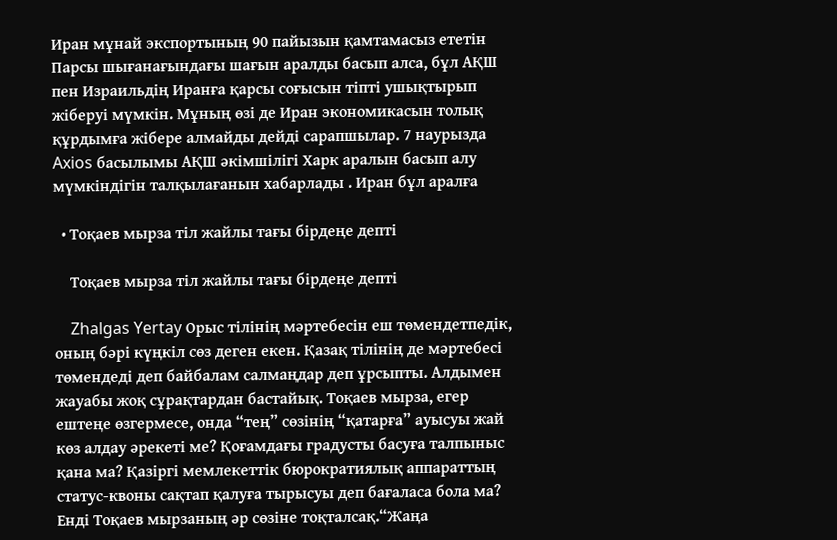Иран мұнай экспортының 90 пайызын қамтамасыз ететін Парсы шығанағындағы шағын аралды басып алса, бұл АҚШ пен Израильдің Иранға қарсы соғысын тіпті ушықтырып жіберуі мүмкін. Мұның өзі де Иран экономикасын толық құрдымға жібере алмайды дейді сарапшылар. 7 наурызда Axios басылымы АҚШ әкімшілігі Харк аралын басып алу мүмкіндігін талқылағанын хабарлады . Иран бұл аралға

  • Тоқаев мырза тіл жайлы тағы бірдеңе депті

    Тоқаев мырза тіл жайлы тағы бірдеңе депті

    Zhalgas Yertay Орыс тілінің мәртебесін еш төмендетпедік, оның бәрі күңкіл сөз деген екен. Қазақ тілінің де мәртебесі төмендеді деп байбалам салмаңдар деп ұрсыпты. Алдымен жауабы жоқ сұрақтардан бастайық. Тоқаев мырза, егер ештеңе өзгермесе, онда “тең” сөзінің “қатарға” ауысуы жай көз алдау әрекеті ме? Қоғамдағы градусты басуға талпыныс қана ма? Қазіргі мемлекеттік бюрократиялық аппараттың статус-квоны сақтап қалуға тырысуы деп бағаласа бола ма? Енді Тоқаев мырзаның әр сөзіне тоқталсақ.“Жаңа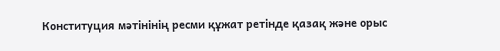Конституция мәтінінің ресми құжат ретінде қазақ және орыс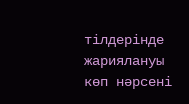тілдерінде жариялануы көп нәрсені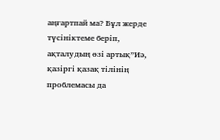аңғартпай ма? Бұл жерде түсініктеме беріп, ақталудың өзі артық”Иә, қазіргі қазақ тілінің проблемасы да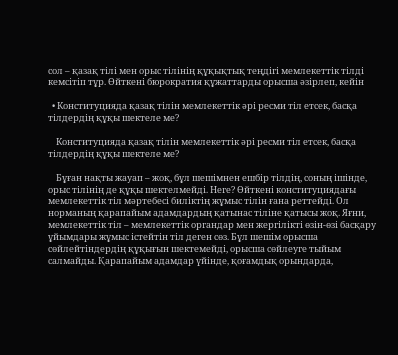сол – қазақ тілі мен орыс тілінің құқықтық теңдігі мемлекеттік тілді кемсітіп тұр. Өйткені бюрократия құжаттарды орысша әзірлеп, кейін

  • Конституцияда қазақ тілін мемлекеттік әрі ресми тіл етсек, басқа тілдердің құқы шектеле ме?

    Конституцияда қазақ тілін мемлекеттік әрі ресми тіл етсек, басқа тілдердің құқы шектеле ме?

    Бұған нақты жауап – жоқ, бұл шешімнен ешбір тілдің, соның ішінде, орыс тілінің де құқы шектелмейді. Неге? Өйткені конституциядағы мемлекеттік тіл мәртебесі биліктің жұмыс тілін ғана реттейді. Ол норманың қарапайым адамдардың қатынас тіліне қатысы жоқ. Яғни, мемлекеттік тіл – мемлекеттік органдар мен жергілікті өзін-өзі басқару ұйымдары жұмыс істейтін тіл деген сөз. Бұл шешім орысша сөйлейтіндердің құқығын шектемейді, орысша сөйлеуге тыйым салмайды. Қарапайым адамдар үйінде, қоғамдық орындарда,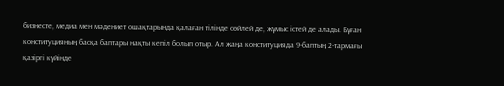бизнесте, медиа мен мәдениет ошақтарында қалаған тілінде сөйлей де, жұмыс істей де алады. Бұған конституцияның басқа баптары нақты кепіл болып отыр. Ал жаңа конституцияда 9-баптың 2-тармағы қазіргі күйінде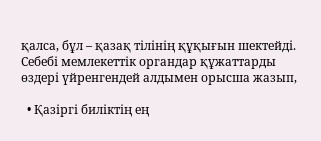қалса, бұл – қазақ тілінің құқығын шектейді. Себебі мемлекеттік органдар құжаттарды өздері үйренгендей алдымен орысша жазып,

  • Қазіргі биліктің ең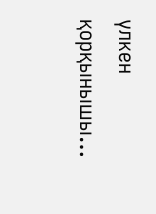үлкен қорқынышы…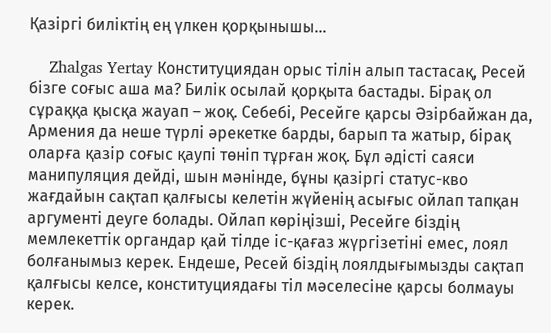Қазіргі биліктің ең үлкен қорқынышы…

    Zhalgas Yertay Конституциядан орыс тілін алып тастасақ, Ресей бізге соғыс аша ма? Билік осылай қорқыта бастады. Бірақ ол сұраққа қысқа жауап – жоқ. Себебі, Ресейге қарсы Әзірбайжан да, Армения да неше түрлі әрекетке барды, барып та жатыр, бірақ оларға қазір соғыс қаупі төніп тұрған жоқ. Бұл әдісті саяси манипуляция дейді, шын мәнінде, бұны қазіргі статус-кво жағдайын сақтап қалғысы келетін жүйенің асығыс ойлап тапқан аргументі деуге болады. Ойлап көріңізші, Ресейге біздің мемлекеттік органдар қай тілде іс-қағаз жүргізетіні емес, лоял болғанымыз керек. Ендеше, Ресей біздің лоялдығымызды сақтап қалғысы келсе, конституциядағы тіл мәселесіне қарсы болмауы керек.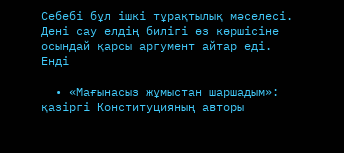Себебі бұл ішкі тұрақтылық мәселесі. Дені сау елдің билігі өз көршісіне осындай қарсы аргумент айтар еді. Енді

  • «Мағынасыз жұмыстан шаршадым»: қазіргі Конституцияның авторы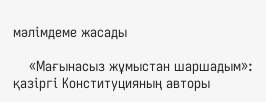мәлімдеме жасады

    «Мағынасыз жұмыстан шаршадым»: қазіргі Конституцияның авторы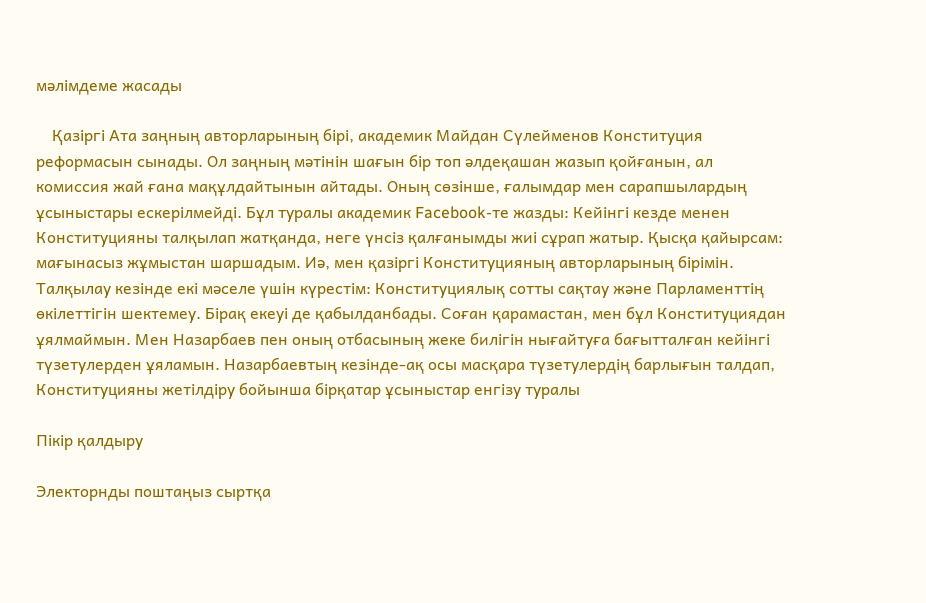мәлімдеме жасады

    Қазіргі Ата заңның авторларының бірі, академик Майдан Сүлейменов Конституция реформасын сынады. Ол заңның мәтінін шағын бір топ әлдеқашан жазып қойғанын, ал комиссия жай ғана мақұлдайтынын айтады. Оның сөзінше, ғалымдар мен сарапшылардың ұсыныстары ескерілмейді. Бұл туралы академик Facebook-те жазды: Кейінгі кезде менен Конституцияны талқылап жатқанда, неге үнсіз қалғанымды жиі сұрап жатыр. Қысқа қайырсам: мағынасыз жұмыстан шаршадым. Иә, мен қазіргі Конституцияның авторларының бірімін. Талқылау кезінде екі мәселе үшін күрестім: Конституциялық сотты сақтау және Парламенттің өкілеттігін шектемеу. Бірақ екеуі де қабылданбады. Соған қарамастан, мен бұл Конституциядан ұялмаймын. Мен Назарбаев пен оның отбасының жеке билігін нығайтуға бағытталған кейінгі түзетулерден ұяламын. Назарбаевтың кезінде-ақ осы масқара түзетулердің барлығын талдап, Конституцияны жетілдіру бойынша бірқатар ұсыныстар енгізу туралы

Пікір қалдыру

Электорнды поштаңыз сыртқа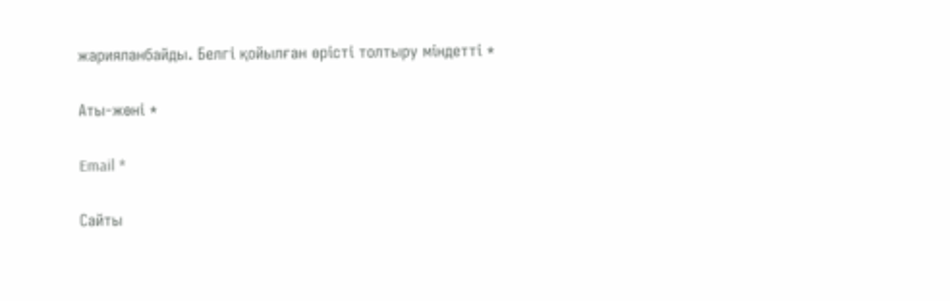жарияланбайды. Белгі қойылған өрісті толтыру міндетті *

Аты-жөні *

Email *

Сайты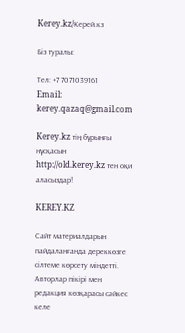Kerey.kz/Керей.кз

Біз туралы:

Тел: +7 7071039161
Email: kerey.qazaq@gmail.com

Kerey.kz тің бұрынғы нұсқасын http://old.kerey.kz тен оқи аласыздар!

KEREY.KZ

Сайт материалдарын пайдаланғанда дереккөзге сілтеме көрсету міндетті. Авторлар пікірі мен редакция көзқарасы сәйкес келе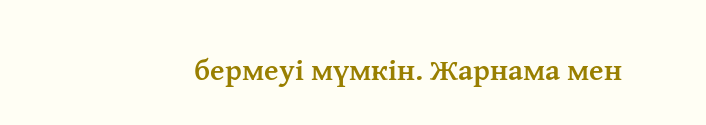бермеуі мүмкін. Жарнама мен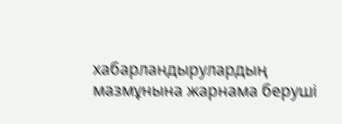хабарландырулардың мазмұнына жарнама беруші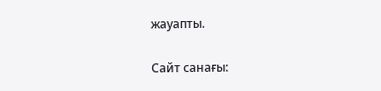жауапты.

Сайт санағы: